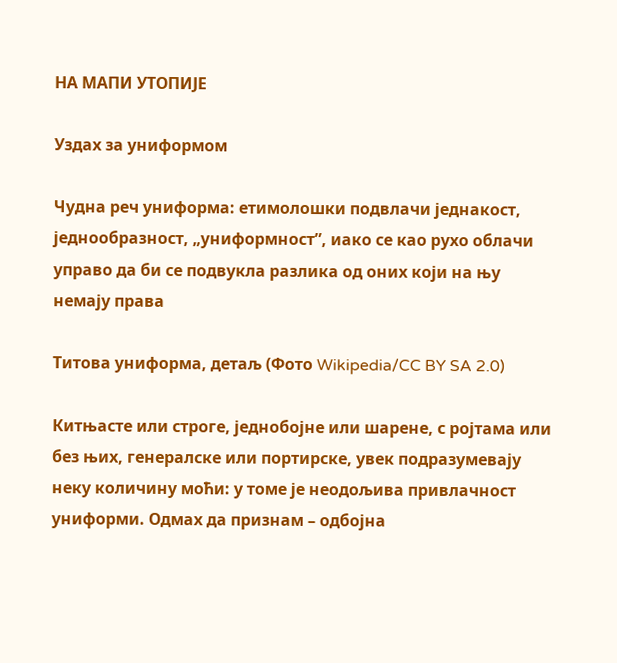НА МАПИ УТОПИЈЕ

Уздах за униформом

Чудна реч униформа: етимолошки подвлачи једнакост, једнообразност, „униформност”, иако се као рухо облачи управо да би се подвукла разлика од оних који на њу немају права

Титова униформа, детаљ (Фото Wikipedia/CC BY SA 2.0)

Китњасте или строге, једнобојне или шарене, с ројтама или без њих, генералске или портирске, увек подразумевају неку количину моћи: у томе је неодољива привлачност униформи. Одмах да признам – одбојна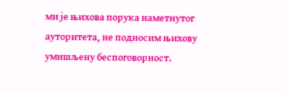ми је њихова порука наметнутог ауторитета, не подносим њихову умишљену беспоговорност.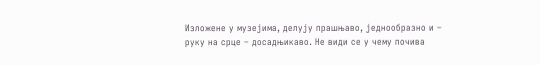Изложене у музејима, делују прашњаво, једнообразно и – руку на срце – досадњикаво. Не види се у чему почива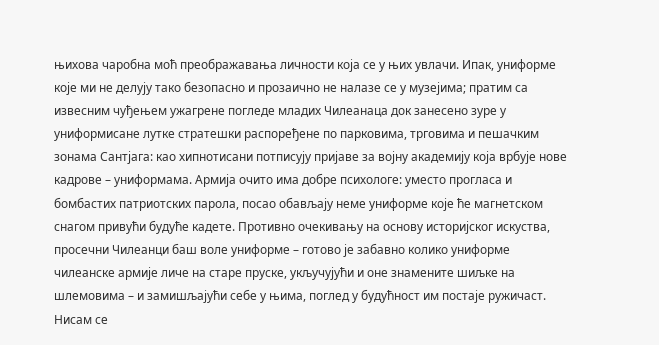њихова чаробна моћ преображавања личности која се у њих увлачи. Ипак, униформе које ми не делују тако безопасно и прозаично не налазе се у музејима; пратим са извесним чуђењем ужагрене погледе младих Чилеанаца док занесено зуре у униформисане лутке стратешки распоређене по парковима, трговима и пешачким зонама Сантјага: као хипнотисани потписују пријаве за војну академију која врбује нове кадрове – униформама. Армија очито има добре психологе: уместо прогласа и бомбастих патриотских парола, посао обављају неме униформе које ће магнетском снагом привући будуће кадете. Противно очекивању на основу историјског искуства, просечни Чилеанци баш воле униформе – готово је забавно колико униформе чилеанске армије личе на старе пруске, укључујући и оне знамените шиљке на шлемовима – и замишљајући себе у њима, поглед у будућност им постаје ружичаст. Нисам се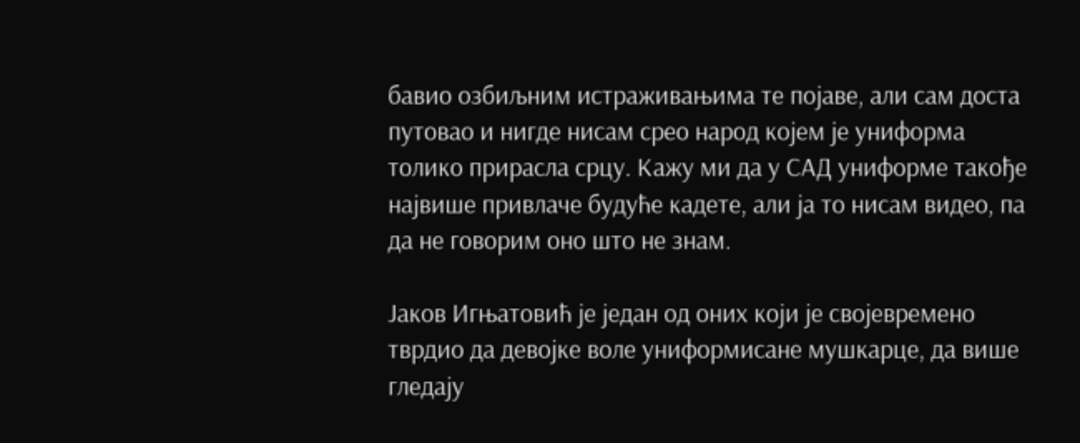бавио озбиљним истраживањима те појаве, али сам доста путовао и нигде нисам срео народ којем је униформа толико прирасла срцу. Кажу ми да у САД униформе такође највише привлаче будуће кадете, али ја то нисам видео, па да не говорим оно што не знам.

Јаков Игњатовић је један од оних који је својевремено тврдио да девојке воле униформисане мушкарце, да више гледају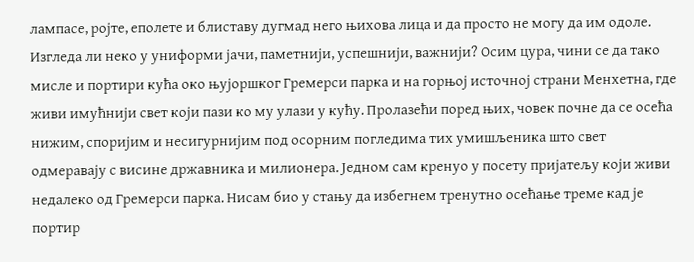лампасе, ројте, еполете и блиставу дугмад него њихова лица и да просто не могу да им одоле. Изгледа ли неко у униформи јачи, паметнији, успешнији, важнији? Осим цура, чини се да тако мисле и портири кућа око њујоршког Гремерси парка и на горњој источној страни Менхетна, где живи имућнији свет који пази ко му улази у кућу. Пролазећи поред њих, човек почне да се осећа нижим, споријим и несигурнијим под осорним погледима тих умишљеника што свет одмеравају с висине државника и милионера. Једном сам кренуо у посету пријатељу који живи недалеко од Гремерси парка. Нисам био у стању да избегнем тренутно осећање треме кад је портир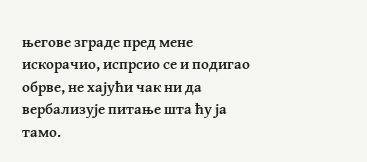његове зграде пред мене искорачио, испрсио се и подигао обрве, не хајући чак ни да вербализује питање шта ћу ја тамо.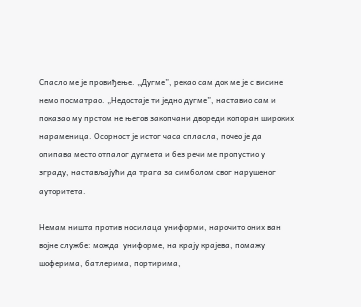Спасло ме је провиђење. „Дугме”, рекао сам док ме је с висине немо посматрао. „Недостаје ти једно дугме”, наставио сам и показао му прстом не његов закопчани двореди копоран широких нараменица. Осорност је истог часа спласла, почео је да опипава место отпалог дугмета и без речи ме пропустио у зграду, настављајући да трага за симболом свог нарушеног ауторитета.

Немам ништа против носилаца униформи, нарочито оних ван војне службе: можда  униформе, на крају крајева, помажу шоферима, батлерима, портирима,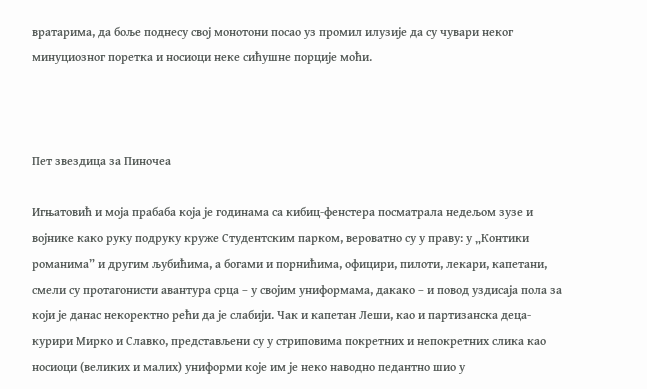вратарима, да боље поднесу свој монотони посао уз промил илузије да су чувари неког минуциозног поретка и носиоци неке сићушне порције моћи.



Пет звездица за Пиночеа

Игњатовић и моја прабаба која је годинама са кибиц-фенстера посматрала недељом зузе и војнике како руку подруку круже Студентским парком, вероватно су у праву: у „Контики романима” и другим љубићима, а богами и порнићима, официри, пилоти, лекари, капетани, смели су протагонисти авантура срца – у својим униформама, дакако – и повод уздисаја пола за који је данас некоректно рећи да је слабији. Чак и капетан Леши, као и партизанска деца-курири Мирко и Славко, представљени су у стриповима покретних и непокретних слика као носиоци (великих и малих) униформи које им је неко наводно педантно шио у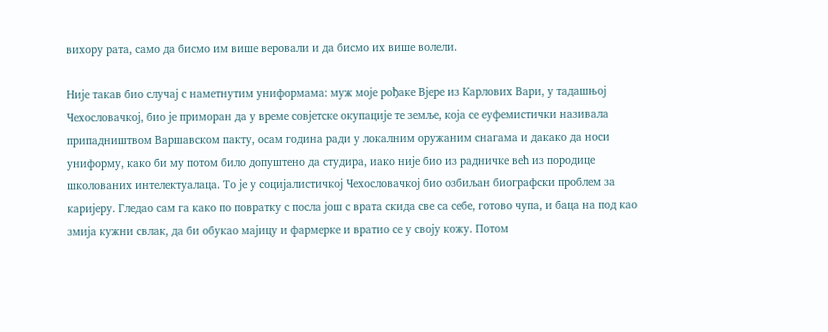вихору рата, само да бисмо им више веровали и да бисмо их више волели.

Није такав био случај с наметнутим униформама: муж моје рођаке Вјере из Карлових Вари, у тадашњој Чехословачкој, био је приморан да у време совјетске окупације те земље, која се еуфемистички називала припадништвом Варшавском пакту, осам година ради у локалним оружаним снагама и дакако да носи униформу, како би му потом било допуштено да студира, иако није био из радничке већ из породице школованих интелектуалаца. То је у социјалистичкој Чехословачкој био озбиљан биографски проблем за каријеру. Гледао сам га како по повратку с посла још с врата скида све са себе, готово чупа, и баца на под као змија кужни свлак, да би обукао мајицу и фармерке и вратио се у своју кожу. Потом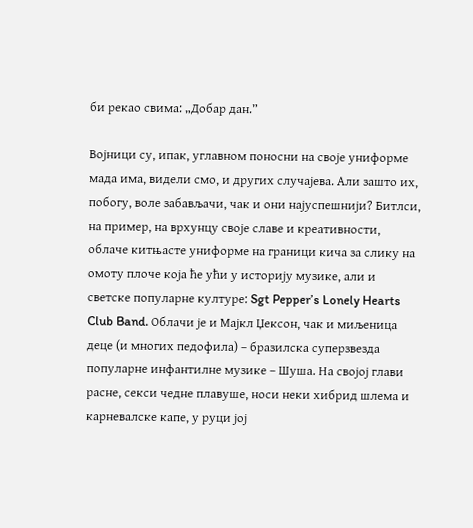би рекао свима: „Добар дан.”

Војници су, ипак, углавном поносни на своје униформе мада има, видели смо, и других случајева. Али зашто их, побогу, воле забављачи, чак и они најуспешнији? Битлси, на пример, на врхунцу своје славе и креативности, облаче китњасте униформе на граници кича за слику на омоту плоче која ће ући у историју музике, али и светске популарне културе: Sgt Pepper’s Lonely Hearts Club Band. Облачи је и Мајкл Џексон, чак и миљеница деце (и многих педофила) – бразилска суперзвезда популарне инфантилне музике – Шуша. На својој глави расне, секси чедне плавуше, носи неки хибрид шлема и карневалске капе, у руци јој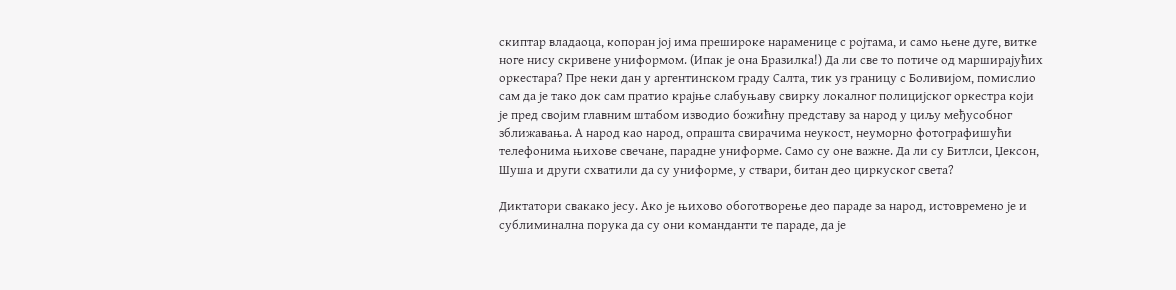скиптар владаоца, копоран јој има прешироке нараменице с ројтама, и само њене дуге, витке ноге нису скривене униформом. (Ипак је она Бразилка!) Да ли све то потиче од марширајућих оркестара? Пре неки дан у аргентинском граду Салта, тик уз границу с Боливијом, помислио сам да је тако док сам пратио крајње слабуњаву свирку локалног полицијског оркестра који је пред својим главним штабом изводио божићну представу за народ у циљу међусобног зближавања. А народ као народ, опрашта свирачима неукост, неуморно фотографишући телефонима њихове свечане, парадне униформе. Само су оне важне. Да ли су Битлси, Џексон, Шуша и други схватили да су униформе, у ствари, битан део циркуског света?

Диктатори свакако јесу. Ако је њихово обоготворење део параде за народ, истовремено је и сублиминална порука да су они команданти те параде, да је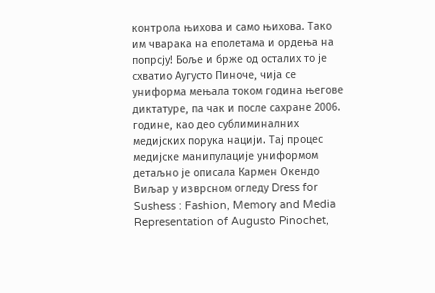контрола њихова и само њихова. Тако им чварака на еполетама и ордења на попрсју! Боље и брже од осталих то је схватио Аугусто Пиноче, чија се униформа мењала током година његове диктатуре, па чак и после сахране 2006. године, као део сублиминалних медијских порука нацији. Тај процес медијске манипулације униформом детаљно је описала Кармен Окендо Виљар у изврсном огледу Dress for Sushess : Fashion, Memory and Media Representation of Augusto Pinochet,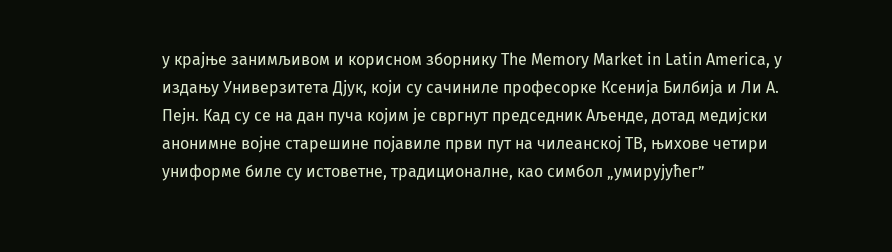у крајње занимљивом и корисном зборнику The Memory Market in Latin America, у издању Универзитета Дјук, који су сачиниле професорке Ксенија Билбија и Ли А. Пејн. Кад су се на дан пуча којим је свргнут председник Аљенде, дотад медијски анонимне војне старешине појавиле први пут на чилеанској ТВ, њихове четири униформе биле су истоветне, традиционалне, као симбол „умирујућег”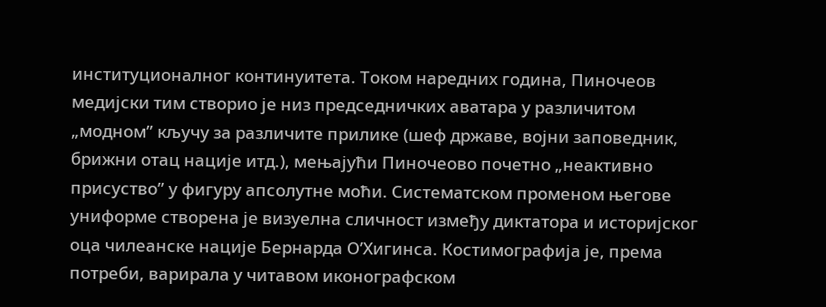институционалног континуитета. Током наредних година, Пиночеов медијски тим створио је низ председничких аватара у различитом „модном” кључу за различите прилике (шеф државе, војни заповедник, брижни отац нације итд.), мењајући Пиночеово почетно „неактивно присуство” у фигуру апсолутне моћи. Систематском променом његове униформе створена је визуелна сличност између диктатора и историјског оца чилеанске нације Бернарда О’Хигинса. Костимографија је, према потреби, варирала у читавом иконографском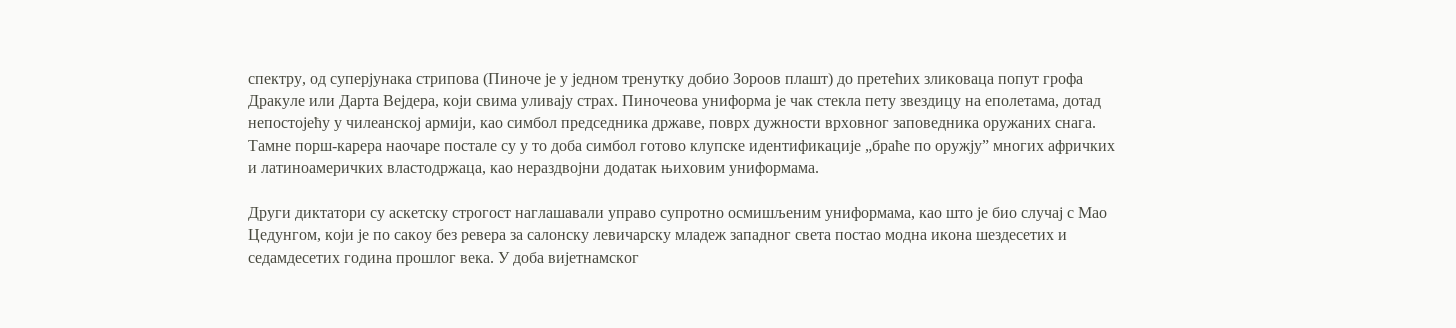спектру, од суперјунака стрипова (Пиноче је у једном тренутку добио Зороов плашт) до претећих зликоваца попут грофа Дракуле или Дарта Вејдера, који свима уливају страх. Пиночеова униформа је чак стекла пету звездицу на еполетама, дотад непостојећу у чилеанској армији, као симбол председника државе, поврх дужности врховног заповедника оружаних снага. Тамне порш-карера наочаре постале су у то доба симбол готово клупске идентификације „браће по оружју” многих афричких и латиноамеричких властодржаца, као нераздвојни додатак њиховим униформама.

Други диктатори су аскетску строгост наглашавали управо супротно осмишљеним униформама, као што је био случај с Мао Цедунгом, који је по сакоу без ревера за салонску левичарску младеж западног света постао модна икона шездесетих и седамдесетих година прошлог века. У доба вијетнамског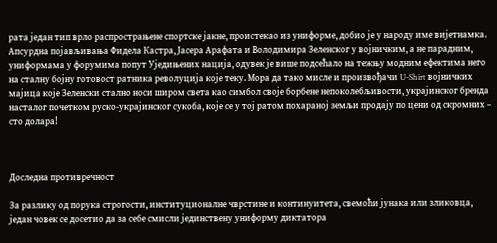рата један тип врло распрострањене спортске јакне, проистекао из униформе, добио је у народу име вијетнамка. Апсурдна појављивања Фидела Кастра, Јасера Арафата и Володимира Зеленског у војничким, а не парадним, униформама у форумима попут Уједињених нација, одувек је више подсећало на тежњу модним ефектима него на сталну бојну готовост ратника револуција које теку. Мора да тако мисле и произвођачи U-Shirt војничких мајица које Зеленски стално носи широм света као симбол своје борбене непоколебљивости, украјинског бренда насталог почетком руско-украјинског сукоба, које се у тој ратом похараној земљи продају по цени од скромних – сто долара!



Доследна противречност

За разлику од порука строгости, институционалне чврстине и континуитета, свемоћи јунака или зликовца, један човек се досетио да за себе смисли јединствену униформу диктатора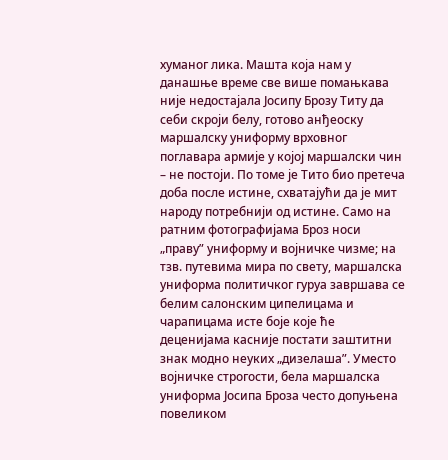хуманог лика. Машта која нам у данашње време све више помањкава није недостајала Јосипу Брозу Титу да себи скроји белу, готово анђеоску маршалску униформу врховног поглавара армије у којој маршалски чин – не постоји. По томе је Тито био претеча доба после истине, схватајући да је мит народу потребнији од истине. Само на ратним фотографијама Броз носи „праву” униформу и војничке чизме; на тзв. путевима мира по свету, маршалска униформа политичког гуруа завршава се белим салонским ципелицама и чарапицама исте боје које ће деценијама касније постати заштитни знак модно неуких „дизелаша”. Уместо војничке строгости, бела маршалска униформа Јосипа Броза често допуњена повеликом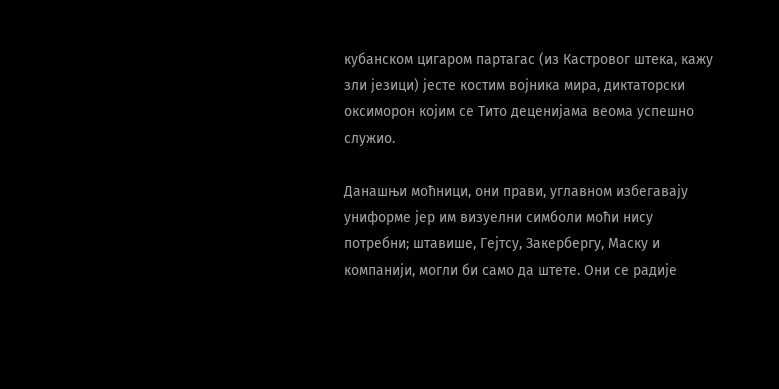кубанском цигаром партагас (из Кастровог штека, кажу зли језици) јесте костим војника мира, диктаторски оксиморон којим се Тито деценијама веома успешно служио.

Данашњи моћници, они прави, углавном избегавају униформе јер им визуелни симболи моћи нису потребни; штавише, Гејтсу, Закербергу, Маску и компанији, могли би само да штете. Они се радије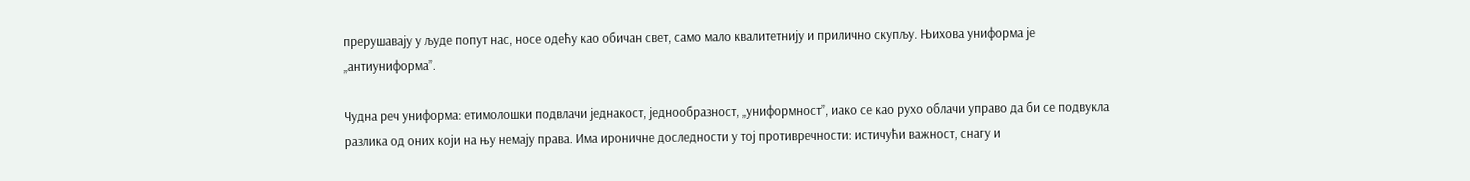прерушавају у људе попут нас, носе одећу као обичан свет, само мало квалитетнију и прилично скупљу. Њихова униформа је „антиуниформа”.

Чудна реч униформа: етимолошки подвлачи једнакост, једнообразност, „униформност”, иако се као рухо облачи управо да би се подвукла разлика од оних који на њу немају права. Има ироничне доследности у тој противречности: истичући важност, снагу и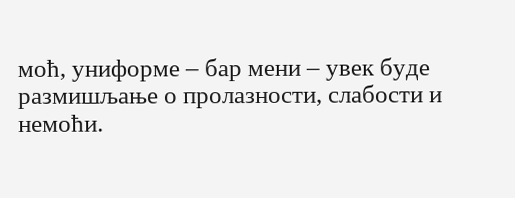моћ, униформе – бар мени – увек буде размишљање о пролазности, слабости и немоћи.